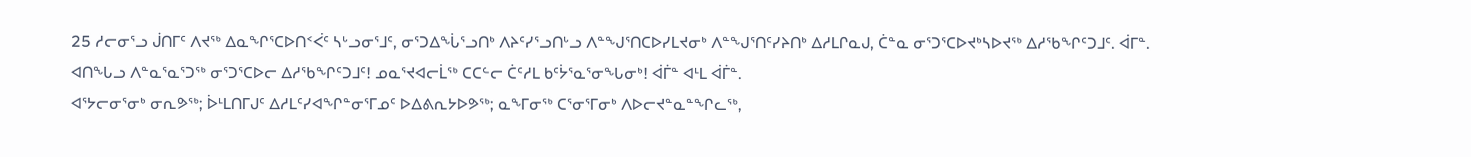25 ᓱᓕᓂᕐᓗ ᒎᑎᒥᑦ ᐱᔪᖅ ᐃᓇᖏᕐᑕᐅᑎᑉᐹᑦ ᓴᒡᓗᓂᕐᒧᑦ, ᓂᕐᑐᐃᖔᕐᓗᑎᒃ ᐱᔨᑦᓯᕐᓗᑎᒡᓗ ᐱᓐᖑᕐᑎᑕᐅᓯᒪᔪᓂᒃ ᐱᓐᖑᕐᑎᑦᓯᔨᑎᒃ ᐃᓱᒪᒋᓇᒍ, ᑖᓐᓇ ᓂᕐᑐᕐᑕᐅᔪᒃᓴᐅᔪᖅ ᐃᓱᖃᖏᑦᑐᒧᑦ. ᐋᒥᓐ.
ᐊᑎᖓᓗ ᐱᓐᓇᕐᓇᕐᑐᖅ ᓂᕐᑐᕐᑕᐅᓕ ᐃᓱᖃᖏᑦᑐᒧᑦ! ᓄᓇᕐᔪᐊᓕᒫᖅ ᑕᑕᓪᓕ ᑖᑦᓱᒪ ᑲᑦᔮᕐᓇᕐᓂᖓᓂᒃ! ᐋᒦᓐ ᐊᒻᒪ ᐋᒦᓐ.
ᐊᕐᔭᓕᓂᕐᓂᒃ ᓂᕆᕗᖅ; ᐆᒻᒪᑎᒥᒍᑦ ᐃᓱᒪᑦᓯᐊᖏᓐᓂᕐᒥᓄᑦ ᐅᐃᕕᕆᔭᐅᕗᖅ; ᓇᖕᒥᓂᖅ ᑕᕐᓂᕐᒥᓂᒃ ᐱᐅᓕᔪᓐᓇᓐᖏᓚᖅ,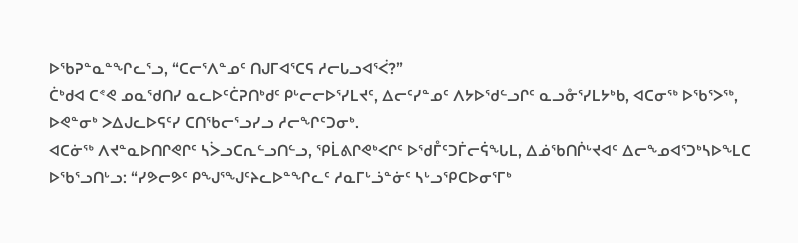ᐅᖃᕈᓐᓇᓐᖏᓚᕐᓗ, “ᑕᓕᕐᐱᓐᓄᑦ ᑎᒍᒥᐊᕐᑕᕋ ᓱᓕᒐᓗᐊᕐᐹ?”
ᑖᒃᑯᐊ ᑕᕝᕙ ᓄᓇᖁᑎᓯ ᓇᓚᐅᑦᑖᕈᑎᒃᑯᑦ ᑭᒡᓕᓕᐅᕐᓯᒪᔪᑦ, ᐃᓕᑦᓯᓐᓄᑦ ᐱᔭᐅᖁᓪᓗᒋᑦ ᓇᓗᓁᕐᓯᒪᔭᒃᑲ, ᐊᑕᓂᖅ ᐅᖃᕐᐳᖅ, ᐅᕙᓐᓂᒃ ᐳᐃᒍᓚᐅᕋᑦᓯ ᑕᑎᖃᓕᕐᓗᓯᓗ ᓱᓕᖏᑦᑐᓂᒃ.
ᐊᑕᓃᖅ ᐱᔪᓐᓇᐅᑎᒋᕙᒋᑦ ᓴᐴᓗᑕᕆᓪᓗᑎᓪᓗ, ᕿᒫᕕᒋᕙᒃᐸᒋᑦ ᐅᖁᒤᑦᑐᒦᓕᕌᖓᒪ, ᐃᓅᖃᑎᒌᒡᔪᐊᑦ ᐃᓕᖕᓄᐊᕐᑐᒃᓴᐅᖕᒪᑕ ᐅᖃᕐᓗᑎᒡᓗ: “ᓯᕗᓕᕗᑦ ᑭᖑᕐᖑᑦᔨᓚᐅᓐᖏᓚᑦ ᓱᓇᒥᒡᓘᓐᓃᑦ ᓴᒡᓗᕿᑕᐅᓂᕐᒥᒃ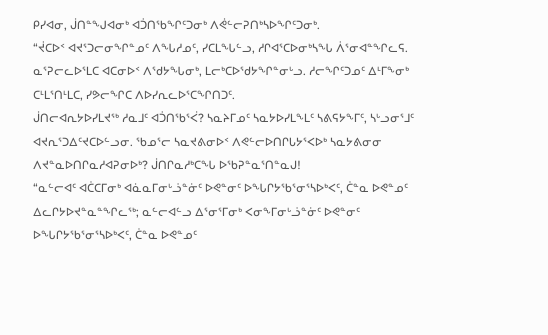ᑭᓯᐊᓂ, ᒎᑎᓐᖑᐊᓂᒃ ᐊᑑᑎᖃᖏᑦᑐᓂᒃ ᐱᕚᓪᓕᕈᑎᒃᓴᐅᖏᑦᑐᓂᒃ.
“ᔫᑕᐅᑉ ᐊᔪᕐᑐᓕᓂᖏᓐᓄᑦ ᐱᖓᓱᓄᑦ, ᓯᑕᒪᖓᓪᓗ, ᓱᒋᐊᕐᑕᐅᓂᒃᓴᖓ ᐲᕐᓂᐊᓐᖏᓚᕋ. ᓇᕐᕈᓕᓚᐅᕐᒪᑕ ᐊᑕᓂᐅᑉ ᐱᖁᔭᖓᓂᒃ, ᒪᓕᒃᑕᐅᖁᔭᖏᓐᓂᒡᓗ. ᓱᓕᖏᑦᑐᓄᑦ ᐃᒻᒥᖕᓂᒃ ᑕᒻᒪᕐᑎᒻᒪᑕ, ᓯᕗᓕᖏᑕ ᐱᐅᓯᕆᓚᐅᕐᑕᖏᑎᑐᑦ.
ᒎᑎᓕᐊᕆᔭᐅᓯᒪᔪᖅ ᓱᓇᒧᑦ ᐊᑑᑎᖃᕐᐹ? ᓴᓇᔨᒥᓄᑦ ᓴᓇᔭᐅᓯᒪᖕᒪᑦ ᓴᕕᕋᔭᖕᒥᑦ, ᓴᒡᓗᓂᕐᒧᑦ ᐊᔪᕆᕐᑐᐃᑦᔪᑕᐅᓪᓗᓂ. ᖃᓄᕐᓕ ᓴᓇᔪᕕᓂᐅᑉ ᐱᕙᓪᓕᐅᑎᒋᒐᔭᕐᐸᐅᒃ ᓴᓇᔭᕕᓂᓂ ᐱᔪᓐᓇᐅᑎᒋᓇᓱᐊᕈᓂᐅᒃ? ᒎᑎᒋᓇᓱᒃᑕᖓ ᐅᖃᕈᓐᓇᕐᑎᓐᓇᒍ!
“ᓇᓪᓕᐊᑦ ᐊᑖᑕᒥᓂᒃ ᐊᓈᓇᒥᓂᒡᓘᓐᓃᑦ ᐅᕙᓐᓂᑦ ᐅᖓᒋᔭᖃᕐᓂᕐᓴᐅᒃᐸᑦ, ᑖᓐᓇ ᐅᕙᓐᓄᑦ ᐃᓚᒋᔭᐅᔪᓐᓇᓐᖏᓚᖅ; ᓇᓪᓕᐊᓪᓗ ᐃᕐᓂᕐᒥᓂᒃ ᐸᓂᖕᒥᓂᒡᓘᓐᓃᑦ ᐅᕙᓐᓂᑦ ᐅᖓᒋᔭᖃᕐᓂᕐᓴᐅᒃᐸᑦ, ᑖᓐᓇ ᐅᕙᓐᓄᑦ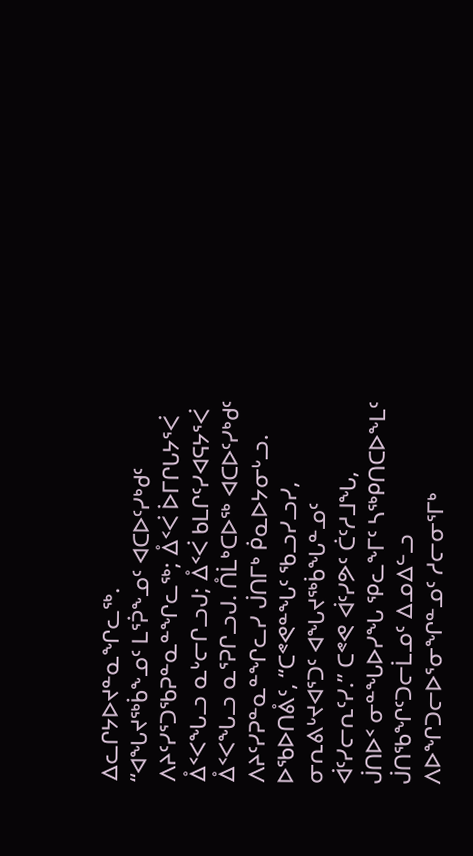ᐃᓚᒋᔭᐅᔪᓐᓇᖏᓚᖅ.
“ᐊᖓᔪᖅᑳᖕᓄᑦ ᒪᕐᕉᖕᓄᑦ ᐊᑕᐅᑦᓯᒃᑯᑦ ᐱᔨᑦᓯᕐᑐᖃᕈᓐᓇᓐᖏᓚᖅ; ᐂᑉᐹ ᐆᒥᒋᒐᔭᕐᐹ ᐂᑉᐸᖓᓗ ᓇᒡᓕᒋᓗᒍ; ᐂᑉᐹ ᑲᒪᒋᑦᓯᐊᕋᔭᕐᐹ ᐂᑉᐸᖓᓗ ᓇᕐᕈᒋᓗᒍ. ᑍᒫᒃᑕᐅᖅ ᐊᑕᐅᑦᓯᒃᑯᑦ ᐱᔨᑦᓯᕈᓐᓇᓐᖏᓚᓯ ᒎᑎᒥᒃ ᑮᓇᐅᔭᓂᒡᓗ.
ᐅᖃᐅᑎᕔᑦ, “ᑕᕝᕙᓐᖓᑦ ᖃᓗᓯᓗᓯ, ᓂᕆᕕᒡᔪᐊᕐᑐᑦ ᐊᖓᔪᖅᑳᖓᓐᓄᑦ ᐋᑦᓯᓕᕆᑦᓯ.” ᑕᕝᕙ ᐋᑦᓯᕗᑦ ᑖᑦᓱᒧᖓ,
ᒎᑎᐅᑉ ᓂᓐᖓᐅᓯᖓ ᕿᓚᖕᒥᑦ ᓴᖅᑭᑎᑕᐅᖕᒪᑦ ᒎᑎᖃᖏᑦᑐᓕᒫᓄᑦ ᐃᓄᐃᓪᓗ ᐱᐅᖏᑐᓕᐅᕐᓂᖏᓐᓄᑦ ᓱᓕᓂᕐᒥᒃ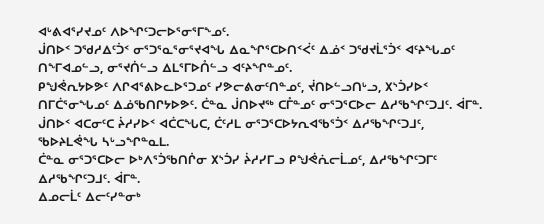ᐊᒡᕕᐊᕐᓯᔪᓄᑦ ᐱᐅᖏᑦᑐᓕᐅᕐᓂᕐᒥᖕᓄᑦ.
ᒎᑎᐅᑉ ᑐᖁᓱᐃᑦᑑᑉ ᓂᕐᑐᕐᓇᕐᓂᕐᔪᐊᖓ ᐃᓇᖏᕐᑕᐅᑎᑉᐹᑦ ᐃᓅᑉ ᑐᖁᔪᒫᕐᑑᑉ ᐊᑦᔨᖓᓄᑦ ᑎᖕᒥᐊᓄᓪᓗ, ᓂᕐᔪᑏᓪᓗ ᐃᒪᕐᒥᐅᑍᓪᓗ ᐊᑦᔨᖏᓐᓄᑦ.
ᑭᖑᕚᕆᔭᐅᕗᑦ ᐱᒋᐊᕐᕕᐅᓚᐅᕐᑐᓄᑦ ᓯᕗᓕᕕᓂᑦᑎᓐᓄᑦ, ᔫᑎᐅᓪᓗᑎᒡᓗ, ᙭ᔅᑑᓯᐅᑉ ᑎᒥᑖᕐᓂᖓᓄᑦ ᐃᓅᖃᑎᒋᔭᐅᕗᑦ. ᑖᓐᓇ ᒎᑎᐅᔪᖅ ᑕᒤᓐᓄᑦ ᓂᕐᑐᕐᑕᐅᓕ ᐃᓱᖃᖏᑦᑐᒧᑦ. ᐋᒥᓐ.
ᒎᑎᐅᑉ ᐊᑕᓂᑦᑕ ᔩᓱᓯᐅᑉ ᐊᑖᑕᖓᑕ, ᑖᑦᓱᒪ ᓂᕐᑐᕐᑕᐅᔭᕆᐊᖃᕐᑑᑉ ᐃᓱᖃᖏᑦᑐᒧᑦ, ᖃᐅᔨᒪᕚᖓ ᓴᒡᓗᖏᓐᓇᒪ.
ᑖᓐᓇ ᓂᕐᑐᕐᑕᐅᓕ ᐅᒃᐱᕐᑑᖃᑎᒌᓂ ᙭ᔅᑑᓯ ᔩᓱᓯᒥᓗ ᑭᖑᕚᕇᓕᒫᓄᑦ, ᐃᓱᖃᖏᑦᑐᒥᑦ ᐃᓱᖃᖏᑦᑐᒧᑦ. ᐋᒥᓐ.
ᐃᓄᓕᒫᑦ ᐃᓕᑦᓯᓐᓂᒃ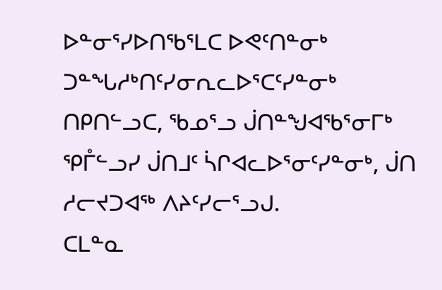ᐅᓐᓂᕐᓯᐅᑎᖃᕐᒪᑕ ᐅᕙᑦᑎᓐᓂᒃ ᑐᓐᖓᓱᒃᑎᑦᓯᓂᕆᓚᐅᕐᑕᑦᓯᓐᓂᒃ ᑎᑭᑎᓪᓗᑕ, ᖃᓄᕐᓗ ᒎᑎᓐᖑᐊᖃᕐᓂᒥᒃ ᕿᒤᓪᓗᓯ ᒎᑎᒧᑦ ᓵᒋᐊᓚᐅᕐᓂᑦᓯᓐᓂᒃ, ᒎᑎ ᓱᓕᔪᑐᐊᖅ ᐱᔨᑦᓯᓕᕐᓗᒍ.
ᑕᒪᓐᓇ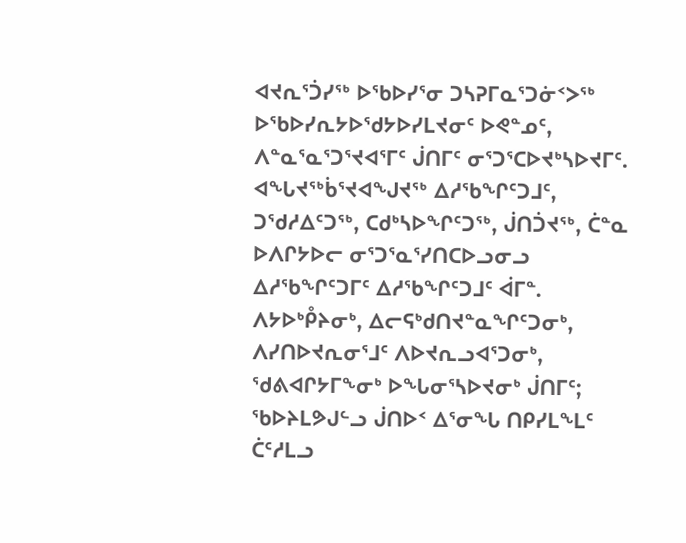ᐊᔪᕆᕐᑑᓯᖅ ᐅᖃᐅᓯᕐᓂ ᑐᓴᕈᒥᓇᕐᑐᓃᑉᐳᖅ ᐅᖃᐅᓯᕆᔭᐅᖁᔭᐅᓯᒪᔪᓂᑦ ᐅᕙᓐᓄᑦ, ᐱᓐᓇᕐᓇᕐᑐᕐᔪᐊᕐᒥᑦ ᒎᑎᒥᑦ ᓂᕐᑐᕐᑕᐅᔪᒃᓴᐅᔪᒥᑦ.
ᐊᖓᔪᖅᑳᕐᔪᐊᖑᔪᖅ ᐃᓱᖃᖏᑦᑐᒧᑦ, ᑐᖁᓱᐃᑦᑐᖅ, ᑕᑯᒃᓴᐅᖏᑦᑐᖅ, ᒎᑎᑑᔪᖅ, ᑖᓐᓇ ᐅᐱᒋᔭᐅᓕ ᓂᕐᑐᕐᓇᕐᓯᑎᑕᐅᓗᓂᓗ ᐃᓱᖃᖏᑦᑐᒥᑦ ᐃᓱᖃᖏᑦᑐᒧᑦ ᐋᒥᓐ.
ᐱᔭᐅᒃᑬᔨᓂᒃ, ᐃᓕᕋᒃᑯᑎᔪᓐᓇᖏᑦᑐᓂᒃ, ᐱᓯᑎᐅᔪᕆᓂᕐᒧᑦ ᐱᐅᔪᕆᓗᐊᕐᑐᓂᒃ, ᖁᕕᐊᒋᔭᒥᖕᓂᒃ ᐅᖓᓂᕐᓴᐅᔪᓂᒃ ᒎᑎᒥᑦ;
ᖃᐅᔨᒪᕗᒍᓪᓗ ᒎᑎᐅᑉ ᐃᕐᓂᖓ ᑎᑭᓯᒪᖕᒪᑦ ᑖᑦᓱᒪᓗ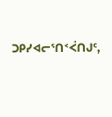ᑐᑭᓯᐊᓕᕐᑎᑉᐹᑎᒍᑦ,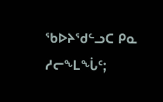ᖃᐅᔨᖁᓪᓗᑕ ᑭᓇ ᓱᓕᖕᒪᖔᑦ;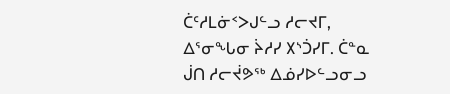ᑖᑦᓱᒪᓃᑉᐳᒍᓪᓗ ᓱᓕᔪᒥ, ᐃᕐᓂᖓᓂ ᔩᓱᓯ ᙭ᔅᑑᓯᒥ. ᑖᓐᓇ ᒎᑎ ᓱᓕᔫᕗᖅ ᐃᓅᓯᐅᓪᓗᓂᓗ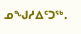ᓄᖑᓱᐃᑦᑐᖅ.